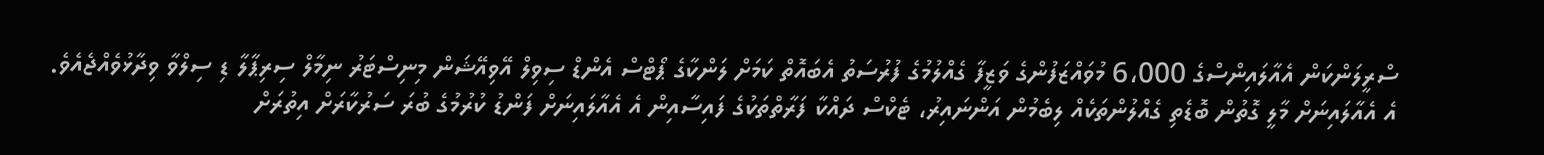ސްރީލަންކަން އެއާލައިންސްގެ 6،000 މުވައްޒަފުންގެ ވަޒީފާ ގެއްލުމުގެ ފުރުސަތު އެބައޮތް ކަމަށް ލަންކާގެ ޕޯޓްސް އެންޑް ސިވިލް އޭވިއޭޝަން މިނިސްޓަރު ނިމާލް ސިރިޕާލާ ޑި ސިލްވާ ވިދާޅުވެއްޖެއެވެ.
އެ އެއާލައިނަށް މާލީ ގޮތުން ބޮޑެތި ގެއްލުންތަކެއް ލިބެމުން އަންނައިރު، ޓެކްސް ދައްކާ ފަރާތްތަކުގެ ފައިސާއިން އެ އެއާލައިނަށް ފަންޑު ކުރުމުގެ ބުރަ ސަރުކާރަށް އިތުރަށް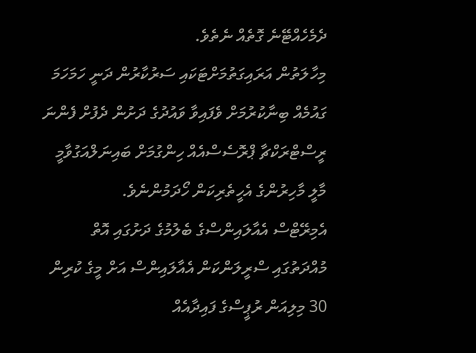ދެމެހެއްޓޭނެ ގޮތެއް ނެތެވެ.
މިހާލަތުން އަރައިގަތުމަށްޓަކައި ސަރުކާރުން ދަނީ ހަމަހަމަ ގައުމެއް ބިނާކުރުމަށް ވެފައިވާ ވައުދުގެ ދަށުން ދެފުށް ފެންނަ ރީސްޓްރަކްޗާ ޕްރޮސެސްއެއް ހިންގުމަށް ބައިނަލްއަގުވާމީ މާލީ މާހިރުންގެ އެހީތެރިކަން ހޯދަމުންނެވެ.
އެމިރޭޓްސް އެއާލައިންސްގެ ބެލުމުގެ ދަށުގައި އޮތް މުއްދަތުގައި ސްރީލަންކަން އެއާލައިންސް އަށް މީގެ ކުރިން 30 މިލިއަން ރުޕީސްގެ ފައިދާއެއް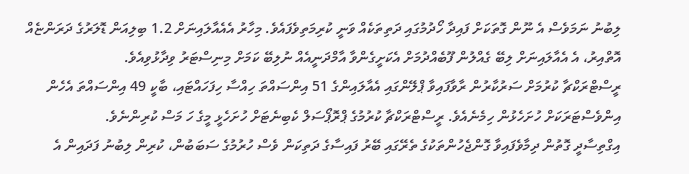ލިބުނު ނަމަވެސް އެ ނޫން ގޮތަކަށް ފައިދާ ހޯދުމުގައި ދަތިތަކެއް ވަނީ ކުރިމަތިވެފައެވެ. މިހާރު އެއެއާލައިނަށް 1.2 ބިލިއަން ޑޮލަރުގެ ދަރަންޏެއް އޮތްއިރު، އެ އެއާލައިނަށް ލިބޭ ގެއްލުން ފޫބެއްދުމަށް އެކަށީގެންވާ އާމްދަނީއެއް ނުލިބޭ ކަމަށް މިނިސްޓަރު ވިދާޅުވިއެވެ.
ރީސްޓްރަކްޗާ ކުރުމަށް ސަރުކާރުން ރާވާފައިވާ ޕްލޭންގައި އެއާލައިންގެ 51 އިންސައްތަ ހިއްސާ ހިފަހައްޓައި، ބާކީ 49 އިންސައްތަ އެހެން އިންވެސްޓަރަކަށް ހުށަހެޅުން ހިމެނެއެވެ. ރީސްޓްރަކްޗާ ކުރުމުގެ ޕްރޮޕޯސަލް ކެބިނެޓަށް ހުށަހެޅީ މީގެ ހަ މަސް ކުރިންނެވެ.
އިގްތިސާދީ ގޮތުން ދިމާވެފައިވާ ގޮންޖެހުންތަކުގެ ތެރޭގައި ބޭރު ފައިސާގެ ދަތިކަން ވެސް ހުރުމުގެ ސަބަބުން، ކުރިން ލިބުނު ފަދައިން އެ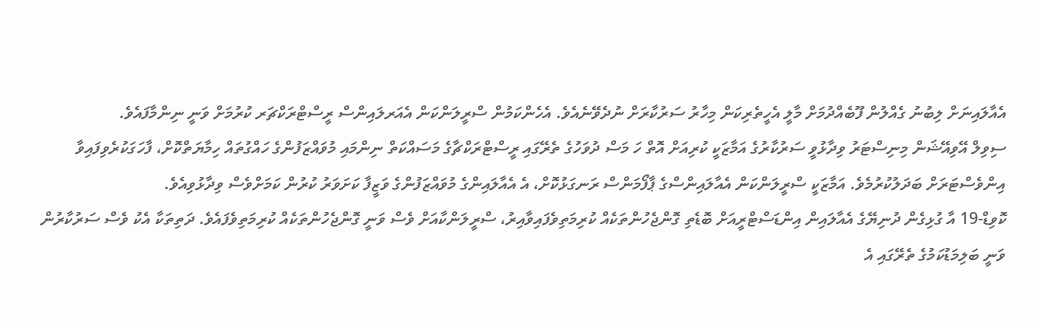އެއާލައިނަށް ލިބުނު ގެއްލުން ފޫބެއްދުމަށް މާލީ އެހީތެރިކަން މިހާރު ސަރުކާރަށް ނުދެވޭނެއެވެ. އެހެންކަމުން ސްރީލަންކަން އެއަރލައިންސް ރީސްޓްރަކްޗަރ ކުރުމަށް ވަނީ ނިންމާފައެވެ.
ސިވިލް އޭވިއޭޝަން މިނިސްޓަރު ވިދާޅުވީ ސަރުކާރުގެ އަމާޒަކީ ކުރިއަށް އޮތް ހަ މަސް ދުވަހުގެ ތެރޭގައި ރީސްޓްރަކްޗާގެ މަސައްކަތް ނިންމައި މުވައްޒަފުންގެ ހައްގުތައް ހިމާޔަތްކޮށް، ފާހަގަކުރެވިފައިވާ އިންވެސްޓަރަށް ބަދަލުކުރުމެވެ. އަމާޒަކީ ސްރީލަންކަން އެއާލައިންސްގެ ޕާފޯމަންސް ރަނގަޅުކޮށް، އެ އެއާލައިންގެ މުވައްޒަފުންގެ ވަޒީފާ ކަށަވަރު ކުރުން ކަމަށްވެސް ވިދާޅުވިއެވެ.
ކޮވިޑް-19 އާ ގުޅިގެން ދުނިޔޭގެ އެއާލައިން އިންޑަސްޓްރީއަށް ބޮޑެތި ގޮންޖެހުންތަކެއް ކުރިމަތިވެފައިވާއިރު، ސްރީލަންކާއަށް ވެސް ވަނީ ގޮންޖެހުންތަކެއް ކުރިމަތިވެފައެވެ. ދަތިތަކާ އެކު ވެސް ސަރުކާރުން ވަނީ ބަލިމަޑުކަމުގެ ތެރޭގައި އެ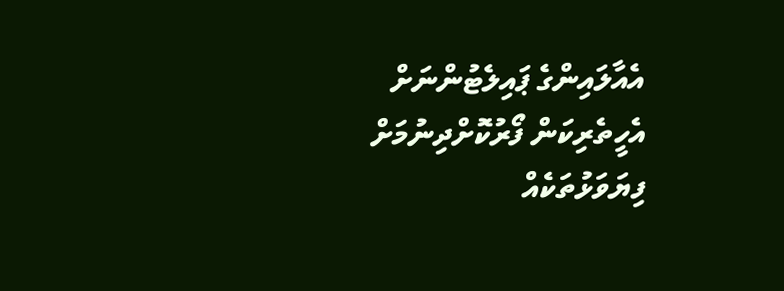އެއާލައިންގެ ޕައިލެޓުންނަށް އެހީތެރިކަން ފޯރުކޮށްދިނުމަށް ފިޔަވަޅުތަކެއް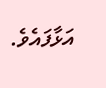އަޅާފައެވެ.